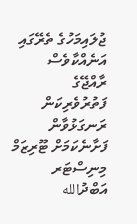ޖުލައިމަހުގެ ތެރޭގައި އަނެއްކާވެސް ރާއްޖޭގެ ފަތުރުވެރިކަން ރަނގަޅުވާން ފަށާނެކަމަށް ޓޫރިޒަމް މިނިސްޓަރ އަބްދުالله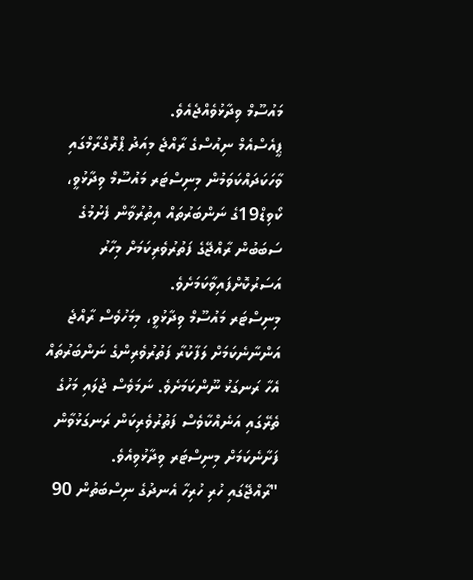މައުސޫމް ވިދާޅުވެއްޖެއެވެ.
ޕީއެސްއެމް ނިއުސްގެ ރާއްޖެ މިއަދު ޕްރޮގްރާމްގައި ވާހަކަދައްކަވަމުން މިނިސްޓަރ މައުސޫމް ވިދާޅުވީ، ކޯވިޑް19ގެ ނަންބަރުތައް އިތުރުވާން ފެށުމުގެ ސަބަބުން ރާއްޖޭގެ ފަތުރުވެރިކަމަށް މިހާރު އަސަރުކޮށްފައިވާކަމަށެވެ.
މިނިސްޓަރ މައުސޫމް ވިދާޅުވީ، މިމަހުވެސް ރާއްޖެ އަންނާނެކަމަށް ލަފާކުރާ ފަތުރުވެރިންގެ ނަންބަރުތައް އެހާ ރަނގަޅު ނޫންކަމަށެވެ. ނަމަވެސް ޖުލައި މަހުގެ ތެރޭގައި އަނެއްކާވެސް ފަތުރުވެރިކަން ރަނގަޅުވާން ފަށާނެކަމަށް މިނިސްޓަރ ވިދާޅުވިއެވެ.
"ރާއްޖޭގައި ހުރި ހުރިހާ އެނދުގެ ނިސްބަތުން 90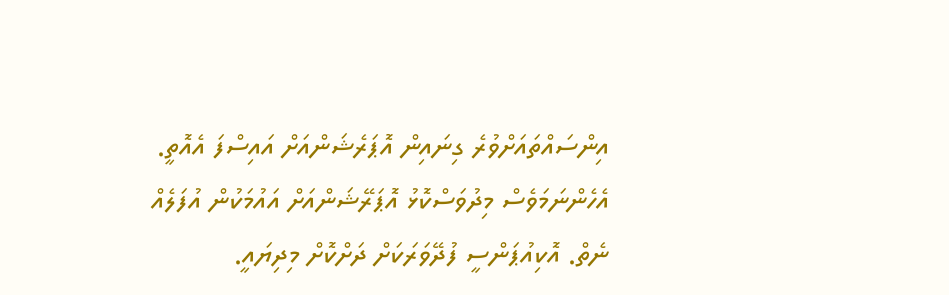އިންސައްތައަށްވުރެ ގިނައިން އޮޕަރެޝަންއަށް އައިސްފަ އެއޮތީ. އެހެންނަމަވެސް މިދުވަސްކޮޅު އޮޕަރޭޝަންއަށް އައުމަކުން އުފަލެއް ނެތް. އޮކިއުޕަންސީ ފުދޭވަރަކަށް ދަށްކޮށް މިދިޔައީ.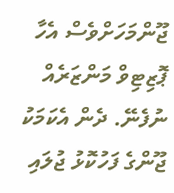ޖޫންމަހަށްވެސް އެހާ ޕޮޒިޓިވް މަންޒަރެއް ނުފެނޭ. ދެން އެކަމަކު ޖޫންގެ ފަހުކޮޅު ޖުލައި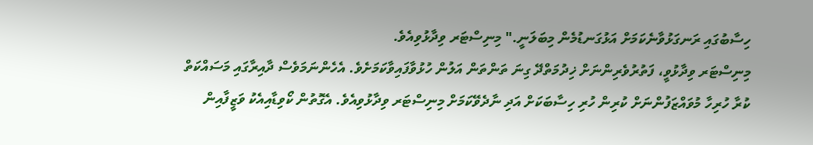ހިސާބުގައި ރަނގަޅުވާނެކަމަށް އަޅުގަނޑުމެން މިބަލަނީ." މިނިސްޓަރ ވިދާޅުވިއެވެ.
މިނިސްޓަރ ވިދާޅުވީ، ފަތުރުވެރިންނަށް ޚިދުމަތްދޭ ގިނަ ތަންތަން އަލުން ހުޅުވާފައިވާކަމަށެވެ. އެހެންނަމަވެސް ދާއިރާގައި މަސައްކަތް ކުރާ ހުރިހާ މުވައްޒަފުންނަށް ކުރިން ހުރި ހިސާބަކަށް އަދި ނާދެވޭކަމަށް މިނިސްޓަރ ވިދާޅުވިއެވެ. އެގޮތުން ކޯވިޑާއިއެކު ވަޒީފާއިން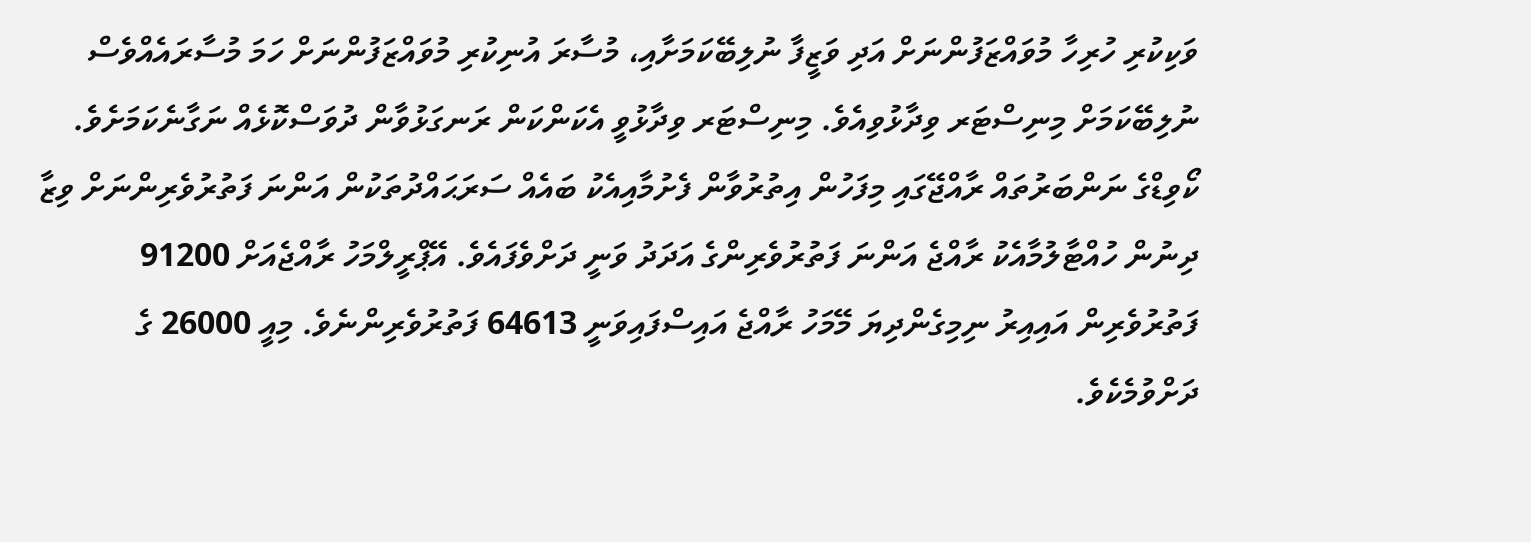ވަކިކުރި ހުރިހާ މުވައްޒަފުންނަށް އަދި ވަޒީފާ ނުލިބޭކަމަށާއި، މުސާރަ އުނިކުރި މުވައްޒަފުންނަށް ހަމަ މުސާރައެއްވެސް ނުލިބޭކަމަށް މިނިސްޓަރ ވިދާޅުވިއެވެ. މިނިސްޓަރ ވިދާޅުވީ އެކަންކަން ރަނގަޅުވާން ދުވަސްކޮޅެއް ނަގާނެކަމަށެވެ.
ކޯވިޑްގެ ނަންބަރުތައް ރާއްޖޭގައި މިފަހުން އިތުރުވާން ފެށުމާއިއެކު ބައެއް ސަރަޙައްދުތަކުން އަންނަ ފަތުރުވެރިންނަށް ވިޒާ ދިނުން ހުއްޓާލުމާއެކު ރާއްޖެ އަންނަ ފަތުރުވެރިންގެ އަދަދު ވަނީ ދަށްވެފައެވެ. އޭޕްރީލްމަހު ރާއްޖެއަށް 91200 ފަތުރުވެރިން އައިއިރު ނިމިގެންދިޔަ މޭމަހު ރާއްޖެ އައިސްފައިވަނީ 64613 ފަތުރުވެރިންނެވެ. މިއީ 26000 ގެ ދަށްވުމެކެވެ.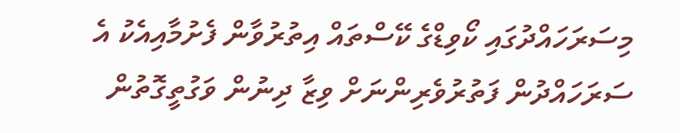މިސަރަހައްދުގައި ކޯވިޑްގެ ކޭސްތައް އިތުރުވާން ފެށުމާއިއެކު އެ ސަރަހައްދުން ފަތުރުވެރިންނަށް ވިޒާ ދިނުން ވަގުތީގޮތުން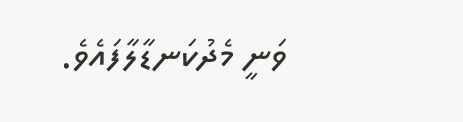ވަނީ މެދުކަނޑާލާފައެވެ.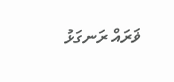ޥަރައް ރަނގަޅު